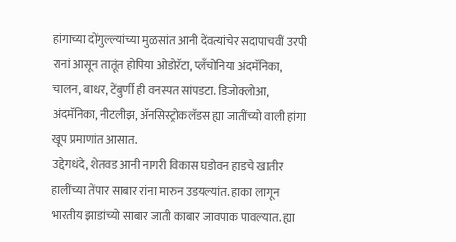हांगाच्या दोंगुल्ल्यांच्या मुळसांत आनी देंवत्यांचेर सदापाचवीं उरपी रानां आसून तातूंत होपिया ओडोरॅटा, प्लँचोनिया अंदमॅनिका, चालन, बाधर, टेंबुर्णी ही वनस्पत सांपडटा. डिजोक्लोआ, अंदमॅनिका, नीटलीझ, ॲनसिस्ट्रोकलॅडस ह्या जातींच्यो वाली हांगा खूप प्रमाणांत आसात.
उद्देगधंदे, शेतवड आनी नागरी विकास घडोवन हाडचे खातीर हालींच्या तेंपार साबार रांना मारुन उडयल्यांत. हाका लागून भारतीय झाडांच्यो साबार जाती काबार जावपाक पावल्यात. ह्या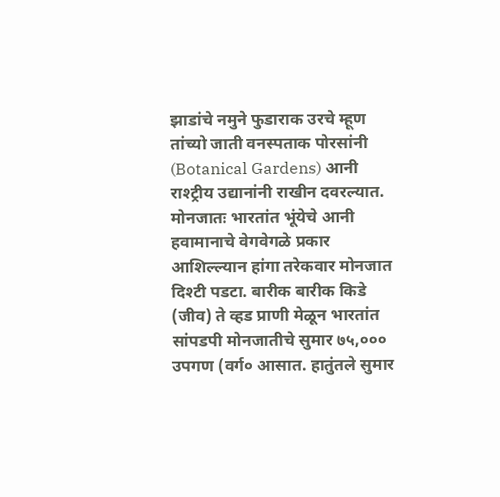झाडांचे नमुने फुडाराक उरचे म्हूण तांच्यो जाती वनस्पताक पोरसांनी (Botanical Gardens) आनी राश्ट्रीय उद्यानांनी राखीन दवरल्यात.
मोनजातः भारतांत भूंयेचे आनी हवामानाचे वेगवेगळे प्रकार आशिल्ल्यान हांगा तरेकवार मोनजात दिश्टी पडटा. बारीक बारीक किडे (जीव) ते व्हड प्राणी मेळून भारतांत सांपडपी मोनजातीचे सुमार ७५,००० उपगण (वर्ग० आसात. हातुंतले सुमार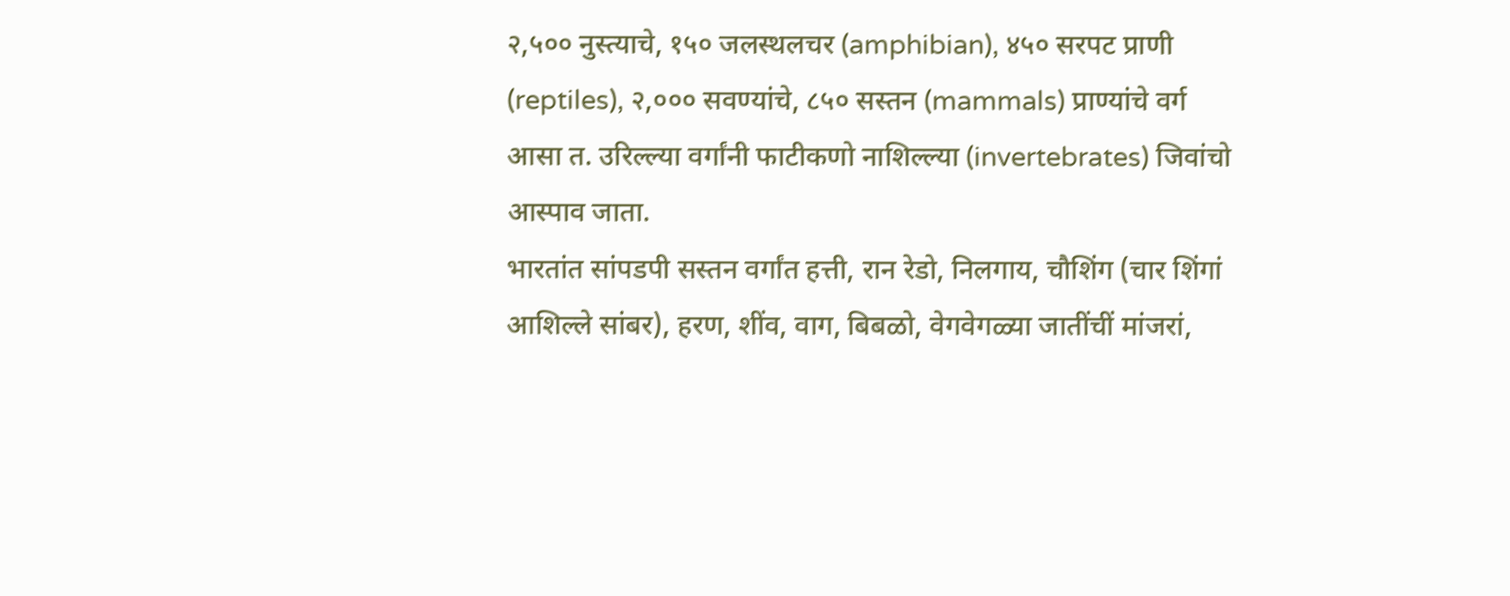२,५०० नुस्त्याचे, १५० जलस्थलचर (amphibian), ४५० सरपट प्राणी (reptiles), २,००० सवण्यांचे, ८५० सस्तन (mammals) प्राण्यांचे वर्ग आसा त. उरिल्ल्या वर्गांनी फाटीकणो नाशिल्ल्या (invertebrates) जिवांचो आस्पाव जाता.
भारतांत सांपडपी सस्तन वर्गांत हत्ती, रान रेडो, निलगाय, चौशिंग (चार शिंगां आशिल्ले सांबर), हरण, शींव, वाग, बिबळो, वेगवेगळ्या जातींचीं मांजरां,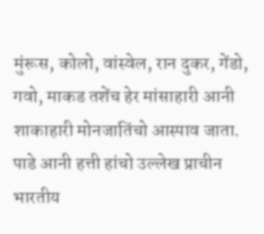मुंरूस, कोलो, वांस्वेल, रान दुकर, गेंडो, गवो, माकड तशेंच हेर मांसाहारी आनी शाकाहारी मोनजातिंचो आस्पाव जाता. पाडे आनी हत्ती हांचो उल्लेख प्राचीन भारतीय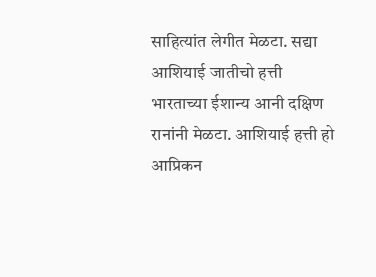साहित्यांत लेगीत मेळटा. सद्या आशियाई जातीचो हत्ती भारताच्या ईशान्य आनी दक्षिण रानांनी मेळटा. आशियाई हत्ती हो आप्रिकन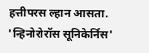हत्तीपरस ल्हान आसता. 'न्हिनोरोरॉस सूनिकेर्निस'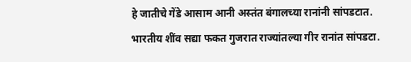हे जातीचे गेंडे आसाम आनी अस्तंत बंगालच्या रानांनी सांपडटात.
भारतीय शींव सद्या फकत गुजरात राज्यांतल्या गीर रानांत सांपडटा.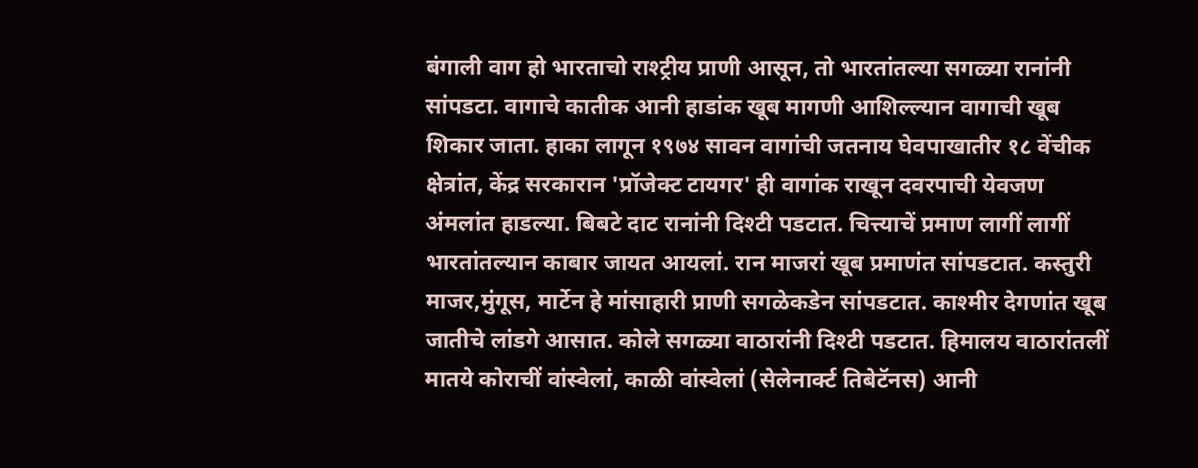बंगाली वाग हो भारताचो राश्ट्रीय प्राणी आसून, तो भारतांतल्या सगळ्या रानांनी सांपडटा. वागाचे कातीक आनी हाडांक खूब मागणी आशिल्ल्यान वागाची खूब शिकार जाता. हाका लागून १९७४ सावन वागांची जतनाय घेवपाखातीर १८ वेंचीक क्षेत्रांत, केंद्र सरकारान 'प्रॉजेक्ट टायगर' ही वागांक राखून दवरपाची येवजण अंमलांत हाडल्या. बिबटे दाट रानांनी दिश्टी पडटात. चित्त्याचें प्रमाण लागीं लागीं भारतांतल्यान काबार जायत आयलां. रान माजरां खूब प्रमाणंत सांपडटात. कस्तुरी माजर,मुंगूस, मार्टेन हे मांसाहारी प्राणी सगळेकडेन सांपडटात. काश्मीर देगणांत खूब जातीचे लांडगे आसात. कोले सगळ्या वाठारांनी दिश्टी पडटात. हिमालय वाठारांतलीं मातये कोराचीं वांस्वेलां, काळी वांस्वेलां (सेलेनार्क्ट तिबेटॅनस) आनी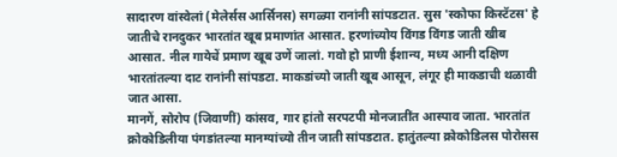सादारण वांस्वेलां (मेलेर्सस आर्सिनस) सगळ्या रानांनी सांपडटात. सुस 'स्कोफा किस्टॅटस' हे जातीचे रानदुकर भारतांत खूब प्रमाणांत आसात. हरणांच्योय विंगड विंगड जाती खीब आसात. नील गायेचें प्रमाण खूब उणें जालां. गवो हो प्राणी ईशान्य, मध्य आनी दक्षिण भारतांतल्या दाट रानांनी सांपडटा. माकडांच्यो जाती खूब आसून, लंगूर ही माकडाची थळावी जात आसा.
मानगें, सोरोप (जिवाणीं) कांसव, गार हांतो सरपटपी मोनजातींत आस्पाव जाता. भारतांत क्रोकोडिलीया पंगडांतल्या मानग्यांच्यो तीन जाती सांपडटात. हातुंतल्या क्रोकोडिलस पोरोसस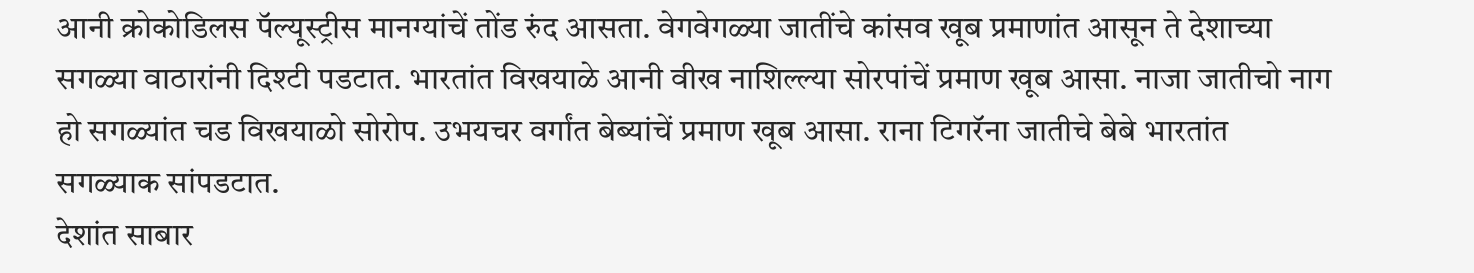आनी क्रोकोडिलस पॅल्यूस्ट्रीस मानग्यांचें तोंड रुंद आसता. वेगवेगळ्या जातींचे कांसव खूब प्रमाणांत आसून ते देशाच्या सगळ्या वाठारांनी दिश्टी पडटात. भारतांत विखयाळे आनी वीख नाशिल्ल्या सोरपांचें प्रमाण खूब आसा. नाजा जातीचो नाग हो सगळ्यांत चड विखयाळो सोरोप. उभयचर वर्गांत बेब्यांचें प्रमाण खूब आसा. राना टिगरॅना जातीचे बेबे भारतांत सगळ्याक सांपडटात.
देशांत साबार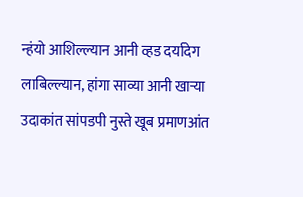न्हंयो आशिल्ल्यान आनी व्हड दर्यादेग लाबिल्ल्यान, हांगा साव्या आनी खाऱ्या उदाकांत सांपडपी नुस्ते खूब प्रमाणआंत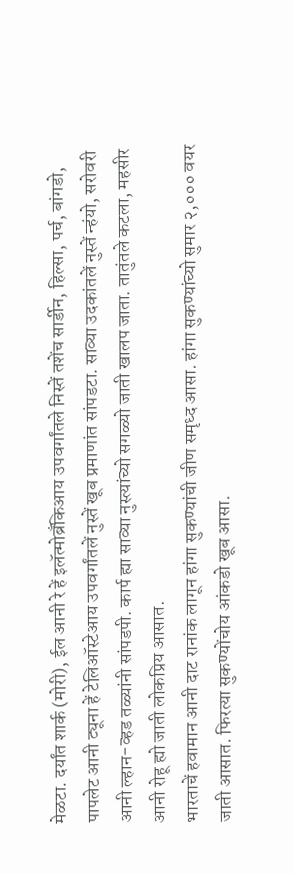मेळटा. दर्यांत शार्क (मोरी), ईल आनी रे हें इलॅत्मोब्रँकिआय उपवर्गांतले निस्तें तशेंच सार्डीन, हिल्सा, पर्च, बांगडो, पापलेट आनी ट्यूना हें टेलिऑस्टेआय उपवर्गांतलें नुस्तें खूब प्रमाणांत सांपडटा. साव्या उदकांतलें नुस्तें न्हंयो, सरोवरी आनी ल्हान-व्हड तळ्यांनी सांपडपी. कार्प ह्या साव्या नुस्त्यांच्यो सगळ्यो जाती खालप जाता. तातुंतले कटला, महसीर आनी रोहू ह्यो जाती लोकप्रिय आसात.
भारताचें हवामान आनी दाट रानांक लागून हांगा सुकण्यांची जीण समृध्द आसा. हांगा सुकण्यांच्यो सुमार २,००० वयर जाती आसात. फिरत्या सुकण्योंचोय आंकडो खूब आसा.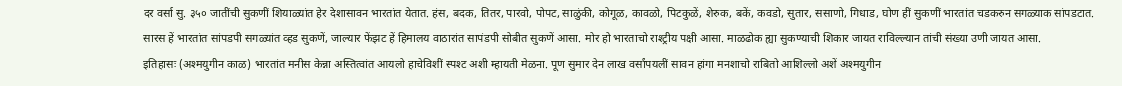दर वर्सा सु. ३५० जातींची सुकणीं शियाळ्यांत हेर देशासावन भारतांत येतात. हंस, बदक, तितर, पारवो, पोपट, साळुंकी, कोगूळ, कावळो, पिटकुळें, शेरुक, बकें, कवडो, सुतार, ससाणो, गिधाड, घोण हीं सुकणीं भारतांत चडकरुन सगळ्याक सांपडटात. सारस हें भारतांत सांपडपी सगळ्यांत व्हड सुकणें, जाल्यार फेंझट हें हिमालय वाठारांत सापंडपी सोबीत सुकणें आसा. मोर हो भारताचो राश्ट्रीय पक्षी आसा. माळढोक ह्या सुकण्याची शिकार जायत राविल्ल्यान तांची संख्या उणी जायत आसा.
इतिहासः (अश्मयुगीन काळ) भारतांत मनीस केन्ना अस्तित्वांत आयलो हाचेविशीं स्पश्ट अशी म्हायती मेळना. पूण सुमार देन लाख वर्सांपयलीं सावन हांगा मनशाचो राबितो आशिल्लो अशें अश्मयुगीन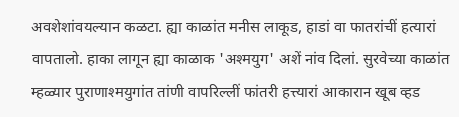अवशेशांवयल्यान कळटा. ह्या काळांत मनीस लाकूड, हाडां वा फातरांचीं हत्यारां वापतालो. हाका लागून ह्या काळाक 'अश्मयुग' अशें नांव दिलां. सुरवेच्या काळांत म्हळ्यार पुराणाश्मयुगांत तांणी वापरिल्लीं फांतरी हत्त्यारां आकारान खूब व्हड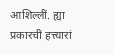आशिल्लीं. ह्या प्रकारचीं हत्त्यारां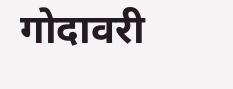गोदावरी